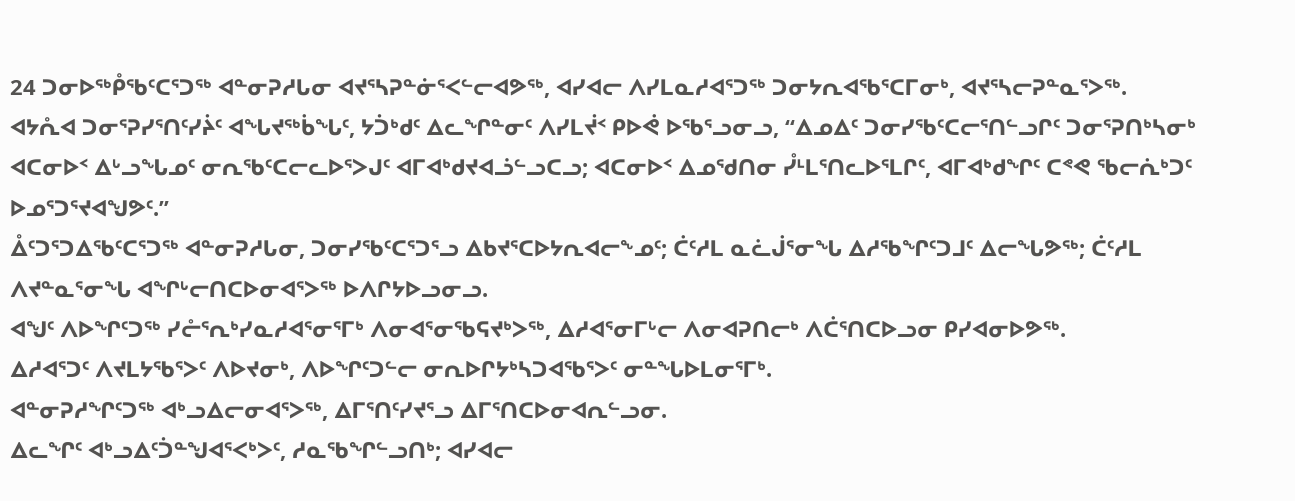24 ᑐᓂᐅᖅᑬᖃᑦᑕᕐᑐᖅ ᐊᓐᓂᕈᓱᒐᓂ ᐊᔪᕐᓴᕈᓐᓃᕐᐸᓪᓕᐊᕗᖅ, ᐊᓯᐊᓕ ᐱᓯᒪᓇᓱᐊᕐᑐᖅ ᑐᓂᔭᕆᐊᖃᕐᑕᒥᓂᒃ, ᐊᔪᕐᓴᓕᕈᓐᓇᕐᐳᖅ.
ᐊᔭᕅᐊ ᑐᓂᕐᕈᓯᕐᑎᑦᓯᔩᑦ ᐊᖓᔪᖅᑳᖓᑦ, ᔭᑑᒃᑯᑦ ᐃᓚᖏᓐᓂᑦ ᐱᓯᒪᔫᑉ ᑭᐅᕚ ᐅᖃᕐᓗᓂᓗ, “ᐃᓄᐃᑦ ᑐᓂᓯᖃᑦᑕᓕᕐᑎᓪᓗᒋᑦ ᑐᓂᕐᕈᑎᒃᓴᓂᒃ ᐊᑕᓂᐅᑉ ᐃᒡᓗᖓᓄᑦ ᓂᕆᖃᑦᑕᓕᓚᐅᕐᐳᒍᑦ ᐊᒥᐊᒃᑯᔪᐊᓘᓪᓗᑕᓗ; ᐊᑕᓂᐅᑉ ᐃᓄᖁᑎᓂ ᓮᒻᒪᕐᑎᓚᐅᕐᒪᒋᑦ, ᐊᒥᐊᒃᑯᖏᑦ ᑕᕝᕙ ᖃᓕᕇᒃᑐᑦ ᐅᓄᕐᑐᕐᔪᐊᖑᕗᑦ.”
ᐂᑦᑐᕐᑐᐃᖃᑦᑕᕐᑐᖅ ᐊᓐᓂᕈᓱᒐᓂ, ᑐᓂᓯᖃᑦᑕᕐᑐᕐᓗ ᐃᑲᔪᕐᑕᐅᔭᕆᐊᓕᖕᓄᑦ; ᑖᑦᓱᒪ ᓇᓛᒎᕐᓂᖓ ᐃᓱᖃᖏᑦᑐᒧᑦ ᐃᓕᖓᕗᖅ; ᑖᑦᓱᒪ ᐱᔪᓐᓇᕐᓂᖓ ᐊᖏᒡᓕᑎᑕᐅᓂᐊᕐᐳᖅ ᐅᐱᒋᔭᐅᓗᓂᓗ.
ᐊᖑᑦ ᐱᐅᖏᑦᑐᖅ ᓯᓔᕐᕆᒃᓯᓇᓱᐊᕐᓂᕐᒥᒃ ᐱᓂᐊᕐᓂᖃᕋᔪᒃᐳᖅ, ᐃᓱᐊᕐᓂᒥᒡᓕ ᐱᓂᐊᕈᑎᓕᒃ ᐱᑖᕐᑎᑕᐅᓗᓂ ᑭᓯᐊᓂᐅᕗᖅ.
ᐃᓱᐊᕐᑐᑦ ᐱᔪᒪᔭᖃᕐᐳᑦ ᐱᐅᔪᓂᒃ, ᐱᐅᖏᑦᑐᓪᓕ ᓂᕆᐅᒋᔭᒃᓴᑐᐊᖃᕐᐳᑦ ᓂᓐᖓᐅᒪᓂᕐᒥᒃ.
ᐊᓐᓂᕈᓱᖏᑦᑐᖅ ᐊᒃᓗᐃᓕᓂᐊᕐᐳᖅ, ᐃᒥᕐᑎᑦᓯᔪᕐᓗ ᐃᒥᕐᑎᑕᐅᓂᐊᕆᓪᓗᓂ.
ᐃᓚᖏᑦ ᐊᒃᓗᐃᑦᑑᓐᖑᐊᕐᐸᒃᐳᑦ, ᓱᓇᖃᖏᓪᓗᑎᒃ; ᐊᓯᐊᓕ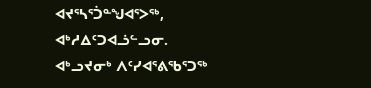ᐊᔪᕐᓴᕐᑑᓐᖑᐊᕐᐳᖅ, ᐊᒃᓱᐃᑦᑐᐊᓘᓪᓗᓂ.
ᐊᒃᓗᔪᓂᒃ ᐱᑦᓯᐊᕐᕕᖃᕐᑐᖅ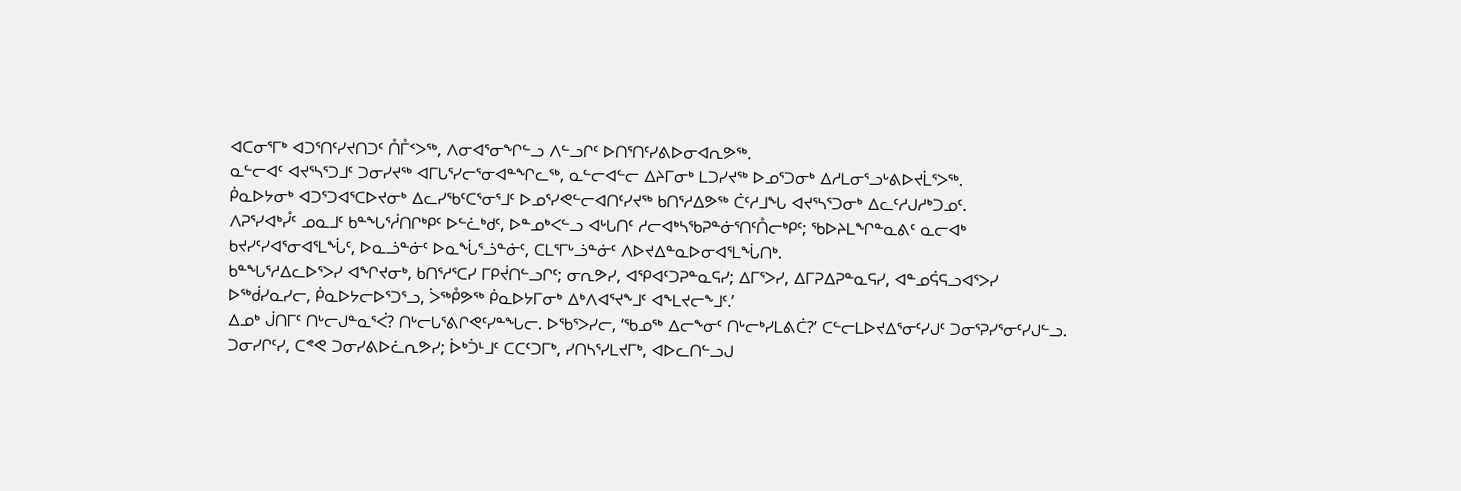ᐊᑕᓂᕐᒥᒃ ᐊᑐᕐᑎᑦᓯᔪᑎᑐᑦ ᑍᒤᑉᐳᖅ, ᐱᓂᐊᕐᓂᖏᓪᓗ ᐱᓪᓗᒋᑦ ᐅᑎᕐᑎᑦᓯᕕᐅᓂᐊᕆᕗᖅ.
ᓇᓪᓕᐊᑦ ᐊᔪᕐᓴᕐᑐᒧᑦ ᑐᓂᓯᔪᖅ ᐊᒥᒐᕐᓯᓕᕐᓂᐊᓐᖏᓚᖅ, ᓇᓪᓕᐊᓪᓕ ᐃᔨᒥᓂᒃ ᒪᑐᓯᔪᖅ ᐅᓄᕐᑐᓂᒃ ᐃᓱᒪᓂᕐᓗᒡᕕᐅᔪᒫᕐᐳᖅ.
ᑮᓇᐅᔭᓂᒃ ᐊᑐᕐᑐᐊᕐᑕᐅᔪᓂᒃ ᐃᓚᓯᖃᑦᑕᕐᓂᕐᒧᑦ ᐅᓄᕐᓯᕙᓪᓕᐊᑎᑦᓯᔪᖅ ᑲᑎᕐᓱᐃᕗᖅ ᑖᑦᓱᒧᖓ ᐊᔪᕐᓴᕐᑐᓂᒃ ᐃᓚᑦᓱᒍᓱᒃᑐᓄᑦ.
ᐱᕈᕐᓯᐊᒃᓮᑦ ᓄᓇᒧᑦ ᑲᓐᖓᕐᓲᑎᒋᒃᑭᑦ ᐅᓪᓛᒃᑯᑦ, ᐅᓐᓄᒃᐸᓪᓗ ᐊᒡᒐᑎᑦ ᓱᓕᐊᒃᓴᖃᕈᓐᓃᕐᑎᑦᑍᓕᒃᑭᑦ; ᖃᐅᔨᒪᖏᓐᓇᕕᑦ ᓇᓕᐊᒃ ᑲᔪᓯᑦᓯᐊᕐᓂᐊᕐᒪᖔᑦ, ᐅᓇᓘᓐᓃᑦ ᐅᓇᖔᕐᓘᓐᓃᑦ, ᑕᒪᕐᒥᒡᓘᓐᓃᑦ ᐱᐅᔪᐃᓐᓇᐅᓂᐊᕐᒪᖔᑎᒃ.
ᑲᓐᖓᕐᓱᐃᓚᐅᕐᐳᓯ ᐊᖏᔪᓂᒃ, ᑲᑎᕐᓱᕐᑕᓯ ᒥᑭᔫᑎᓪᓗᒋᑦ; ᓂᕆᕗᓯ, ᐊᕿᐊᑦᑐᕈᓐᓇᕋᓯ; ᐃᒥᕐᐳᓯ, ᐃᒥᕈᐃᕈᓐᓇᕋᓯ, ᐊᓐᓄᕌᕋᓗᐊᕐᐳᓯ ᐅᖅᑰᓯᓇᓯᓕ, ᑮᓇᐅᔭᓕᐅᕐᑐᕐᓗ, ᐴᖅᑬᕗᖅ ᑮᓇᐅᔭᒥᓂᒃ ᐃᒃᐱᐊᕐᔪᖕᒧᑦ ᐊᖕᒪᔪᓕᖕᒧᑦ.’
ᐃᓄᒃ ᒎᑎᒥᑦ ᑎᒡᓕᒍᓐᓇᕐᐹ? ᑎᒡᓕᒐᕐᕕᒋᕙᑦᓯᓐᖓᓕ. ᐅᖃᕐᐳᓯᓕ, ‘ᖃᓄᖅ ᐃᓕᖕᓂᑦ ᑎᒡᓕᒃᓯᒪᕕᑖ?’ ᑕᓪᓕᒪᐅᔪᐃᕐᓂᑦᓯᒍᑦ ᑐᓂᕐᕈᓯᕐᓂᑦᓯᒍᓪᓗ.
ᑐᓂᓯᒋᑦᓯ, ᑕᕝᕙ ᑐᓂᓯᕕᐅᓛᕆᕗᓯ; ᐆᒃᑑᒻᒧᑦ ᑕᑕᑦᑐᒥᒃ, ᓯᑎᓴᕐᓯᒪᔪᒥᒃ, ᐊᐅᓚᑎᓪᓗᒍ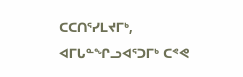ᑕᑕᑎᕐᓯᒪᔪᒥᒃ, ᐊᒥᒐᓐᖏᓗᐊᕐᑐᒥᒃ ᑕᕝᕙ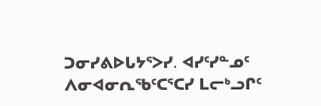ᑐᓂᓯᕕᐅᒐᔭᕐᐳᓯ. ᐊᓯᑦᓯᓐᓄᑦ ᐱᓂᐊᓂᕆᖃᑦᑕᕐᑕᓯ ᒪᓕᒃᓗᒋᑦ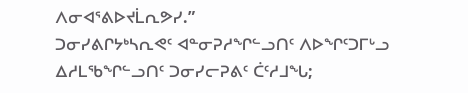ᐱᓂᐊᕐᕕᐅᔪᒫᕆᕗᓯ.”
ᑐᓂᓯᕕᒋᔭᒃᓴᕆᕙᑦ ᐊᓐᓂᕈᓱᖏᓪᓗᑎᑦ ᐱᐅᖏᑦᑐᒥᒡᓗ ᐃᓱᒪᖃᖏᓪᓗᑎᑦ ᑐᓂᓯᓕᕈᕕᑦ ᑖᑦᓱᒧᖓ;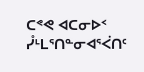ᑕᕝᕙ ᐊᑕᓂᐅᑉ ᓮᒻᒪᕐᑎᓐᓂᐊᕐᐹᑎᑦ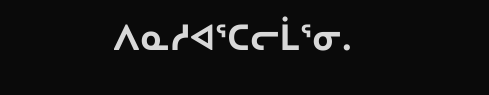ᐱᓇᓱᐊᕐᑕᓕᒫᕐᓂ.